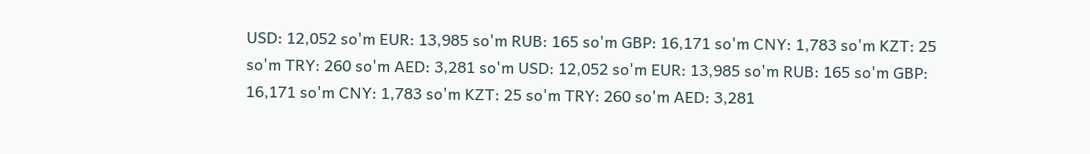USD: 12,052 so'm EUR: 13,985 so'm RUB: 165 so'm GBP: 16,171 so'm CNY: 1,783 so'm KZT: 25 so'm TRY: 260 so'm AED: 3,281 so'm USD: 12,052 so'm EUR: 13,985 so'm RUB: 165 so'm GBP: 16,171 so'm CNY: 1,783 so'm KZT: 25 so'm TRY: 260 so'm AED: 3,281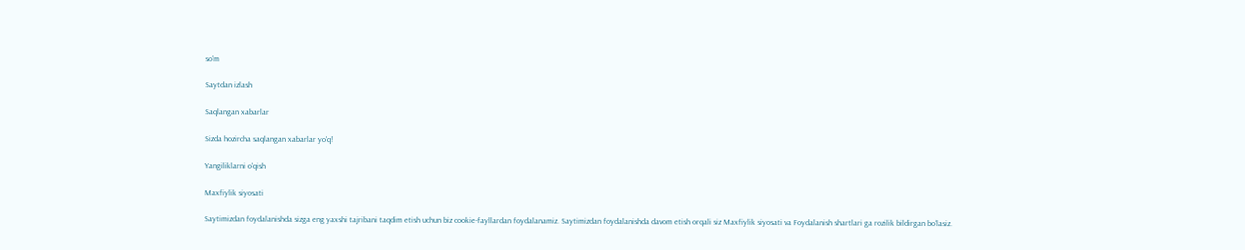so'm

Saytdan izlash

Saqlangan xabarlar

Sizda hozircha saqlangan xabarlar yo'q!

Yangiliklarni o'qish

Maxfiylik siyosati

Saytimizdan foydalanishda sizga eng yaxshi tajribani taqdim etish uchun biz cookie-fayllardan foydalanamiz. Saytimizdan foydalanishda davom etish orqali siz Maxfiylik siyosati va Foydalanish shartlari ga rozilik bildirgan bo‘lasiz.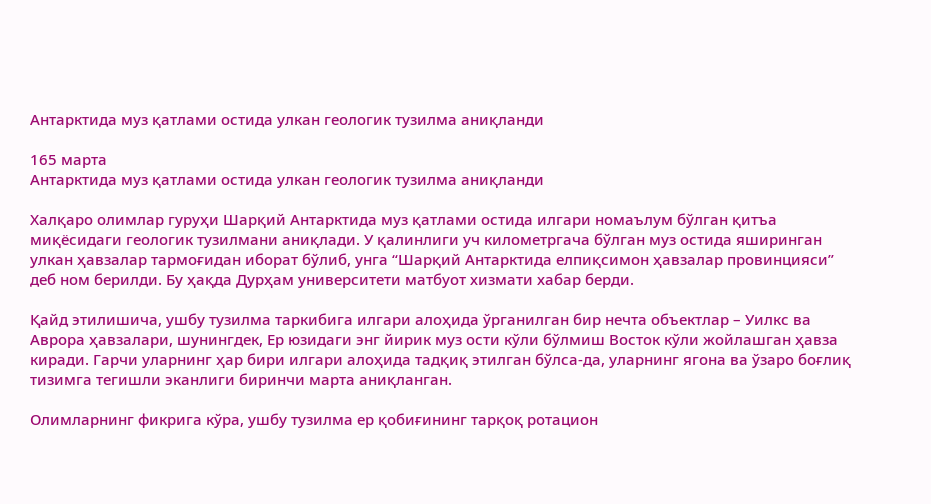Антарктида муз қатлами остида улкан геологик тузилма аниқланди

165 марта
Антарктида муз қатлами остида улкан геологик тузилма аниқланди

Халқаро олимлар гуруҳи Шарқий Антарктида муз қатлами остида илгари номаълум бўлган қитъа миқёсидаги геологик тузилмани аниқлади. У қалинлиги уч километргача бўлган муз остида яширинган улкан ҳавзалар тармоғидан иборат бўлиб, унга “Шарқий Антарктида елпиқсимон ҳавзалар провинцияси” деб ном берилди. Бу ҳақда Дурҳам университети матбуот хизмати хабар берди.

Қайд этилишича, ушбу тузилма таркибига илгари алоҳида ўрганилган бир нечта объектлар – Уилкс ва Аврора ҳавзалари, шунингдек, Ер юзидаги энг йирик муз ости кўли бўлмиш Восток кўли жойлашган ҳавза киради. Гарчи уларнинг ҳар бири илгари алоҳида тадқиқ этилган бўлса-да, уларнинг ягона ва ўзаро боғлиқ тизимга тегишли эканлиги биринчи марта аниқланган.

Олимларнинг фикрига кўра, ушбу тузилма ер қобиғининг тарқоқ ротацион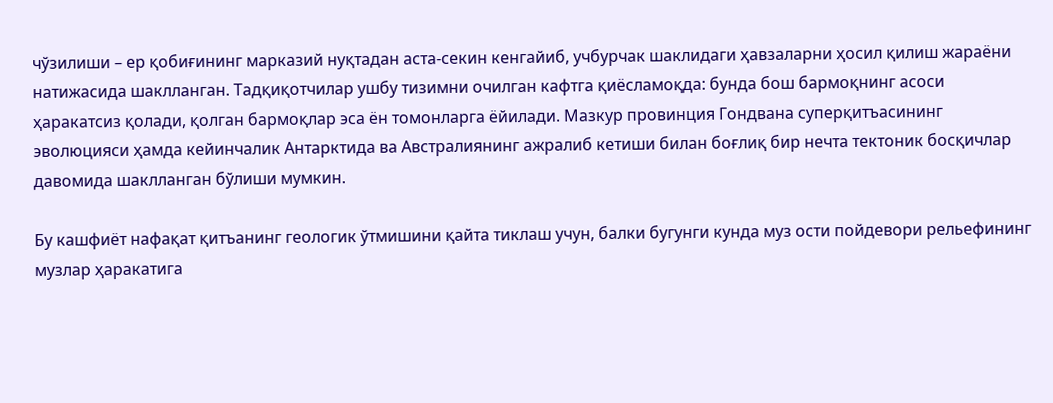чўзилиши – ер қобиғининг марказий нуқтадан аста-секин кенгайиб, учбурчак шаклидаги ҳавзаларни ҳосил қилиш жараёни натижасида шаклланган. Тадқиқотчилар ушбу тизимни очилган кафтга қиёсламоқда: бунда бош бармоқнинг асоси ҳаракатсиз қолади, қолган бармоқлар эса ён томонларга ёйилади. Мазкур провинция Гондвана суперқитъасининг эволюцияси ҳамда кейинчалик Антарктида ва Австралиянинг ажралиб кетиши билан боғлиқ бир нечта тектоник босқичлар давомида шаклланган бўлиши мумкин.

Бу кашфиёт нафақат қитъанинг геологик ўтмишини қайта тиклаш учун, балки бугунги кунда муз ости пойдевори рельефининг музлар ҳаракатига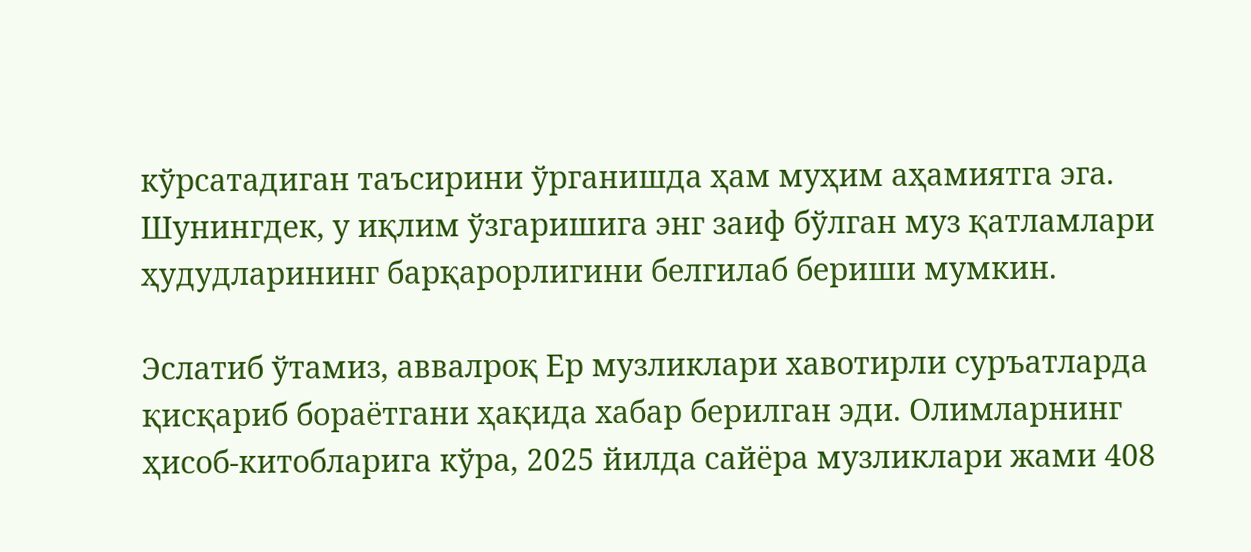кўрсатадиган таъсирини ўрганишда ҳам муҳим аҳамиятга эга. Шунингдек, у иқлим ўзгаришига энг заиф бўлган муз қатламлари ҳудудларининг барқарорлигини белгилаб бериши мумкин.

Эслатиб ўтамиз, аввалроқ Ер музликлари хавотирли суръатларда қисқариб бораётгани ҳақида хабар берилган эди. Олимларнинг ҳисоб-китобларига кўра, 2025 йилда сайёра музликлари жами 408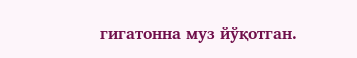гигатонна муз йўқотган.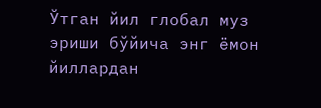Ўтган йил глобал муз эриши бўйича энг ёмон йиллардан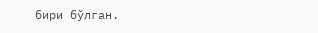бири бўлган.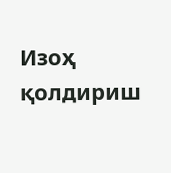Изоҳ қолдириш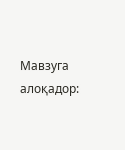Мавзуга алоқадор: